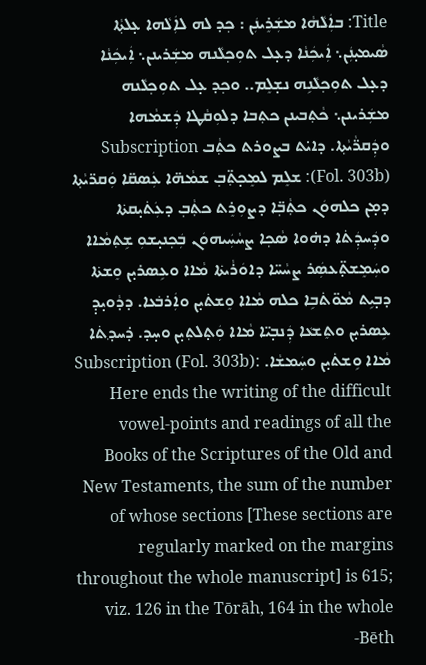Title: ܒܐܲܠܵܗܵܐ ܡܫܲܪܸܝܢܲܢ : ܟ݂ܕ ܠܗ ܠܐܲܠܵܗܐ ܥ̣ܠܬ݂ܵܐ ܣܵܝܡܝ̣ܢܲܢ܆ ܐܲܝܟܲܢܵܐ ܕܥ̣ܠ ܬܘܼܟ݂ܠܵܢܗ ܡܫܲܪܝܢܢ܆ ܐܲܝܟܲܢܵܐ ܕܥ̣ܠ ܬܘܼܟ݂ܠܵܢܹܗ ܢܫ̣ܠܸܡ.. ܘܟ݂ܕ ܥ̣ܠ ܬܘܼܟ݂ܠܵܢܗ ܡܫܲܪܝܢܢ܆ ܟܵܬ݂ܒܝܢܢ ܟܬ݂ܒܐ ܕܠܘܼܩܵܛܐ ܕܲܫܡܵܗܐ ܘܕܲܩܪ̈ܵܝܵܬ݂ܐ. ܕܐܝ̇ܬ ܒܨܘܪܬ ܟܬ݂ܵܒ Subscription (Fol. 303b): ܫܠܸܡ ܠܡܸܟ̣ܬ݂̈ܒ݂ ܫܡܵܗ̈ܐ ܥܲܣܩ̈ܐ ܘܲܩܪ̈ܝܵܬ݂ܐ ܕܡ̣ܢ ܟܠܗܘܿܢ ܟܬ݂ܵܒ݂̈ܐ ܕܨܘܼܪܸܬ ܟܬ݂ܵܒ݂ ܕܥܲܬ݁ܝ̣ܩܬ݁ܐ ܘܕܲܚܕܲܬ݁ܐ ܕܗ̇ܘܐ ܣܵܟ݂ܐ ܨܚܵܚܲܝܗܘܿܢ ܒܲܟ݂ܢܝ̣ܫܘܼ ܫܹܬ݂ܡܵܐܐ ܘܚܲܡܸܫܬ̣̈ܥܣܲܪ ܨܚܵܚ̈ܐ ܕܐܘܿܪܵܝܬ݁ܐ ܡܵܐܐ ܘܥܹܣܪܝ̣ܢ ܘܸܫܬ݁ܐ ܕܒ̣ܝܹܬ ܡܵܘ̈ܬ݁ܒܹܐ ܟܠܗ ܡܵܐܐ ܘܸܫܬ݁ܝ̣ܢ ܘܐܲܪܒ݁ܥܐ. ܕܕܵܘܝ̣ܕ̣ ܥܹܣܪܝ̣ܢ ܘܬܸܫܥܵܐ ܕܲܢܒ̣ܝ̈ܐ ܡܵܐܐ ܘܲܬ̣ܠܬ݂ܝ̣ܢ ܘܚ̣ܕ. ܕ̇ܚܕ݂ܬ݁ܐ ܡܵܐܐ ܘܹܫܬ݁ܝ̣ܢ ܘܚܲܡܫܵܐ. Subscription (Fol. 303b): Here ends the writing of the difficult vowel-points and readings of all the Books of the Scriptures of the Old and New Testaments, the sum of the number of whose sections [These sections are regularly marked on the margins throughout the whole manuscript] is 615; viz. 126 in the Tōrāh, 164 in the whole Bēth-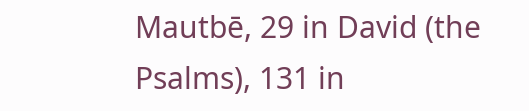Mautbē, 29 in David (the Psalms), 131 in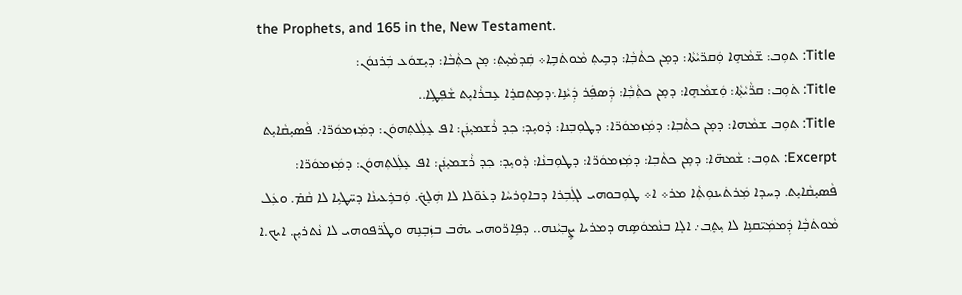the Prophets, and 165 in the, New Testament.
Title: ܬܘܼܒ: ܫ̈ܡܵܗܸܐ ܘܲܩܪ̈ܝܵܬܵܐ: ܕܡ̣ܢ ܟܬܵܒ݂ܵܐ: ܕܒܹܝܬ݂ ܡܵܘܬ݁ܒ݂ܹܐ܀ ܩܲܕܡܵܝ̣ܬ݂: ܡ̣ܢ ܟܬ݂ܵܒܵܐ: ܕܝ̣ܫܘܿܥ ܒܲܪܢܘܿܢ:
Title: ܬ݁ܘܼܒ: ܩܪ̈ܵܝܵܬ݂ܵܐ: ܘܲܫܡܵܗܸܐ: ܕܡ̣ܢ ܟܬ݂ܵܒ݂ܵܐ: ܕܲܣܦܲܪ ܕܲܝܵܢܹܐ܆ܕܡܹܬ݂ܩܪܸܐ ܥܹܒܪܵܐܝ̣ܬ ܫܵܦ݂ܛܹܐ..
Title: ܬܘܼܒ ܫܡܵܗܐ: ܕܡ̣ܢ ܟܬܵܒ݂ܐ: ܕܡܲܙܡܘܿܪ̈ܐ: ܕܛܘ݂ܒ݂ܢܐ: ܕܵܘܝ̣ܕ: ܟ݂ܕ ܪܵܫܡܝ̣ܢܲܢ: ܐܦ ܥܸܠܲܠܬ݂ܗܘܿܢ: ܕܡܲܙܡܘܿܪ̈ܐ܇ ܦܵܣܝ̣ܩܵܐܝ̣ܬ Excerpt: ܬܘܼܒ: ܫܵܡܗ̈ܐ: ܕܡ̣ܢ ܟܬܵܒ݂ܐ: ܕܡܲܙܡܘܿܪ̈ܐ: ܕܛܘܼܒܢܵܐ: ܕܵܘܝ̣ܕ: ܟ݂ܕ ܪܵܫܡܝ̣ܢܲܢ: ܐܦ ܥܸܠܲܠܬ݂ܗܘܿܢ: ܕܡܲܙܡܘܿܪ̈ܐ: ܦܵܣܝ̣ܩܵܐܝ̣ܬ. ܕܚܕܐ ܡܲܪܬ݁ܝܢܘܼܬ݂ܵܐ ܡܪ܀ ܐ܀ ܛܘܼܒܘܗܝ ܠܓܲܒܼܪܐ ܕܒܐܘ̣ܪܚܵܐ ܕܥ̇ܘ̈ܠܐ ܠܐ ܗܲܠܸܟ̇. ܘܲܒܪܹܥܝܢܵܐ ܕܚ̈ܛܝܹܐ ܠܐ ܩܵܡ̇. ܘܥܲܠ ܡܵܘܬ݁ܒ̣ܵܐ ܕܲܡܡܲܝ̈ܩܢܹܐ ܠܐ ܝ̣ܬ݂ܸܒ܇ ܐܠ̣ܐ ܒܢܵܡܘܿܣܹܗ ܕܡܪܝܐ ܨܹܒ݂ܝܵܢܗ.. ܕܦܹܐܪ̈ܘܗܝ ܝܗ̇ܒ ܒܙܲܒ̣ܢܹܗ ܘܛ̇ܪ̈ܦܘܗܝ ܠܐ ܢܵܬܪܝ̣ܢ. ܐܝܟ.ܐ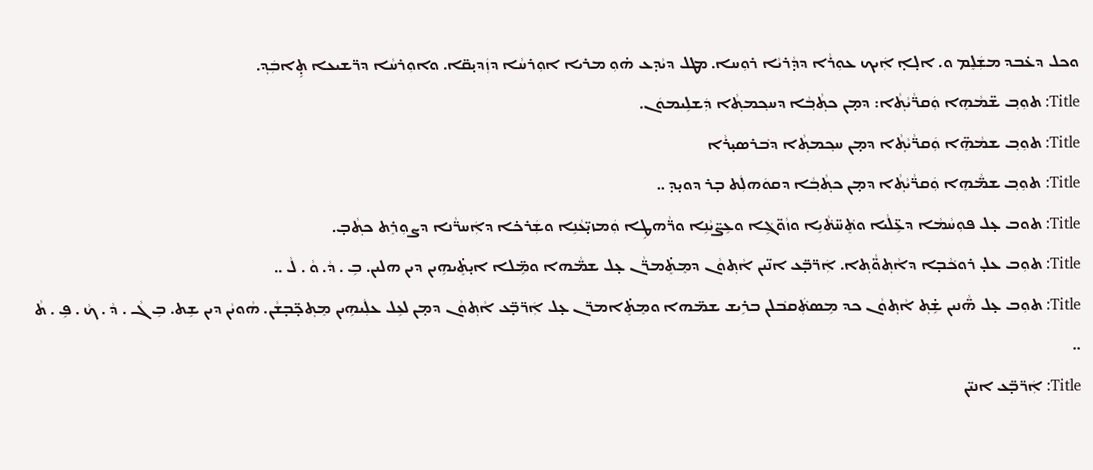ܘܟܠ ܕܥ̇ܒܕ ܡܫܲܠܸܡ ܘ. ܐܠ̣ܐ̣ ܐܲܝܟ ܥܘܼܪܵܐ ܕܕ̣ܵܪܝܵܐ ܪܘܼܚܐ. ܡܛܠ ܕܝܵܕ̣ܥ ܗ̇ܘܼ ܡܪܝܐ ܐܘܼܪܚܵܐ ܕܙܲܕܝ̣ܩ̈ܐ. ܘܐܘܼܪܚܵܐ ܕܪ̈ܫܝܥܐ ܬ̣ܹܐܒܲܕ݂.
Title: ܬܘܼܒ݂ ܫ̈ܡܵܗܸܐ ܘܲܩܪ̈ܵܝܵܬ݂ܵܐ: ܕܡ̣ܢ ܟܬ݂ܵܒ݂ܵܐ ܕܚܟ݂ܡܬ݂ܵܐ ܕܲܫܠܹܝܡܘܿܢ.
Title: ܬܘܼܒ݂ ܫܡܵܗܸ̈ܐ ܘܲܩܪ̈ܵܝܵܬ݂ܵܐ ܕܡ̣ܢ ܚܟ݂ܡܬ݂ܵܐ ܕܒ݁ܪܣܝ̣ܪܵܐ
Title: ܬܘܼܒ݂ ܫܡ̈ܵܗܸܐ ܘܲܩܪ̈ܵܝܵܬ݂ܵܐ ܕܡ̣ܢ ܟܬ݂ܵܒ݂ܵܐ ܕܩܘܿܗܠܲܬ ܒ̣ܪ ܕܘܝ̣ܕ̣ ..
Title: ܬܘܒ ܥ̣ܠ ܦܘܼܚܵܡܵܐ ܕܥܹ̈ܠܵܝܐ ܘܬܸ݁ܚ̈ܬ݁ܵܝܹܐ ܘܙܵܘ̈ܓܹ݁ܐ ܘܥܹܨ̈ܝܵܢܹܐ ܘܪ̈ܵܗܛܹܐ ܘܲܡܙܝ̣̈ܥܵܢܹܐ ܘܫܲܪܟ̇ܐ ܕܐܲܚܪ̈ܵܢܐ ܕܨܘܼܪܸܬ ܟܬ݂ܵܒ̣.
Title: ܬܘܼܒ ܥܠ̣ ܪܘܟ݁ܵܒ̣ܐ ܕܐܵܬ݂ܘ̈ܵܬ݂ܐ. ܐܲܪ̈ܒ̣̈ܥ ܐܢ̈ܝܢ ܐܵܬ݂ܘܵܢ ܕܡܸܬܸ̇ܡܪ̈ܵܢ ܥ̣ܠ ܫܡ̈ܵܗܐ ܘܡܹ̈ܠܐ ܐܝ̣ܬܸ̇ܝܗܹܝܢ ܕܝܢ ܗܠܝܢ. ܒܹ . ܕܵ. ܘܵ . ܠܵ ..
Title: ܬܘܼܒ ܥ̣ܠ ܗ̈ܵܢܝܢ ܫܹ̇ܬ݂ ܐܵܬ݂ܘܵܢ ܟܕ ܡܹܣܬܲ݁ܩܒ݁ܠܢ ܒܪܹܝܫ ܫܡ̈ܗܐ ܘܡܸܬܸ̇ܐܡܪ̈ܢ ܥ̣ܠ ܐܲܪ̈ܒ̣̈ܥ ܐܵܬ݂ܘܵܢ ܕܡ̣ܢ ܠܥܹܠ ܥܠܲܝܗܹܝܢ ܡܸܬ݂ܟ̣̈ܒ̣ܫܵܢ. ܗܵܘܝܵܢ ܕܝܢ ܫܹܬ. ܒܹ ܓܵ . ܕܵ . ܟܵ . ܦܹ . ܬܵ ..
Title: ܐܲܪ̈ܒ̣̈ܥ ܐܢܝ̈ܢ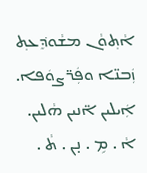ܐܵܬ݂ܘܵܢ ܡܫܵܘܕܸ݁ܥܬ݂ ܙܲܒܢ̈ܐ ܘܦܲܪ̈ܨܘܿܦܐ. ܐܲܝܠܝܢ ܐ̈ܢܝܢ ܗܵܠܝܢ. ܐܵ . ܡܹ . ܢ̣ܢ . ܬܵ .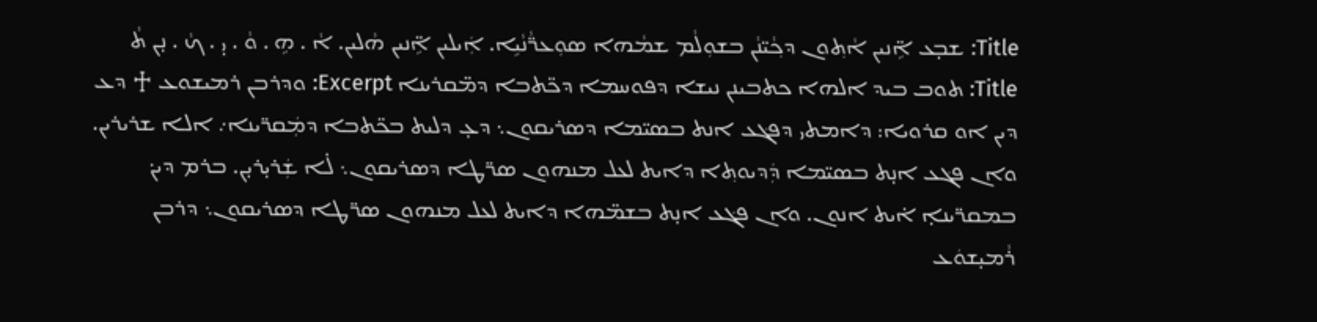Title: ܫܒ̣ܥ ܐܹ̈ܢܝܢ ܐܵܬ݂ܘܢ ܕܟ݂ܵܝ̈ܢܵܢ ܒܫܘܼܠܵܡ ܫܡܵܗܐ ܣܘܼܥܪ̈ܵܢܵܝܹܐ. ܐܲܝܠܝܢ ܐܹ̈ܢܝܢ ܗܵܠܝܢ. ܐܵ . ܗܹ . ܘܵ . ܝ̣ . ܟܵ . ܢ̣ܢ ܬܵ
Title: ܬܘܒ ܒܝܕ ܐܠܗܐ ܟܬܒܝܢܢ ܢܝܫܐ ܕܦܘܚܡܐ ܕܟ̈ܬܒܐ ܕܡ̈ܩܪܝܢܐ Excerpt: ܘܕܪܒܢ ܪܡܝܫܘܥ ♱ ܕܥ ܕܝܢ ܐܘ ܩܪܘܝܐ: ܕܐܡܬܝ ܕܦܓ݁ܥ ܐܢܬ ܒܣܝ̈ܡܐ ܕܣܪܝܩܘܢ܆ ܕܥ̣ ܕܠܝܬ ܒܟ̈ܬܒܐ ܕܡܲܩܪ̈ܝܢܐ܇ ܐܠܐ ܫܪܝܪܝܢ. ܘܐܢ ܦܓ݁ܥ ܐܢ̣ܬ ܒܣܝ̈ܡܐ ܕܲܕܝܘܬ݂ܐ ܕܐܝܬ ܠܥܠ ܡܢܗܘܢ ܣܪ̈ܛܐ ܕܣܪܝܩܘܢ܆ ܠ̇ܐ ܫܲܪܝ̣ܪܝ̣ܢ. ܒܪܡ ܕܝܢ̇ ܒܡܩܪ̈ܝܢܐ̣ ܐ̇ܝܬ ܐܢܘܢ. ܘܐܢ ܦܓ݁ܥ ܐܢ̣ܬ ܒܫܡ̈ܗܐ ܕܐܝܬ ܠܥܠ ܡܢܗܘܢ ܣܪ̈ܛܐ ܕܣܪܝܩܘܢ܆ ܕܪܒܢ ܪܵܡܝ̣ܫܘܿܥ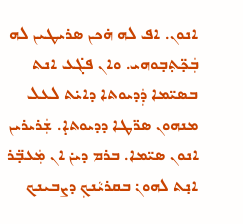ܐܢܘܢ. ܐܦ ܠܗ ܗ̇ܟܢ ܣܪܝܛܝܢ ܠܗ ܒܲܟ̣̈ܬ݂ܒ̣ܘܗܝ. ܘܐܢ ܦܓ݁ܥ ܐܢܬ ܒܣܝ̈ܡܐ ܕܲܕܝܘܬܐ ܕܐܝ̇ܬ ܠܥܠ ܡܢܗܘܢ ܣܪ̈ܛܐ ܕܕܝܘܬܐ̣. ܫܲܪܝܪܝܢ ܐܢܘܢ ܣܝ̈ܡܐ. ܒܪܡ ܕܝܢ̇ ܐܢ ܡܲܥܒ̣̈ܪ ܐܢ̣ܬ ܠܗܘܢ̇ ܒܩܪܝܵܢܟ݂ ܕܨܒܝܢܟ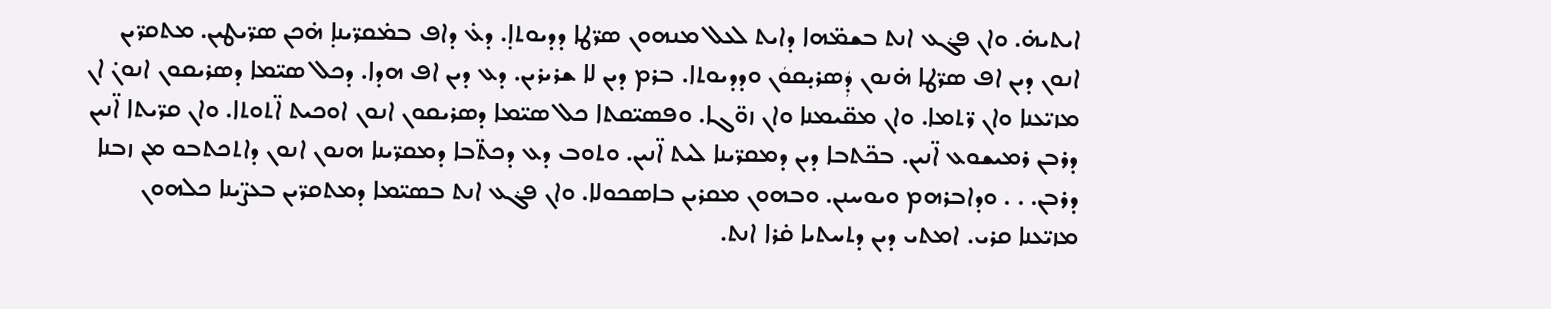ܐܝܬܝܗ̇. ܘܐܢ ܦܓ݁ܥ ܐܢܬ ܒܫܡ̈ܗܐ ܕܐܝܬ ܠܥܠ ܡܢܗܘܢ ܣܪ̈ܛܐ ܕܕܝܘܬܐ̣. ܕܥ̇ ܕܐܦ ܒܡ̇ܩܪ̈ܝܢܐ̣ ܗ̇ܟܢ ܣܪ̈ܝܛܝܢ. ܡܬܩܪ̈ܝܢ ܐܢܘܢ ܕܝܢ ܐܦ ܣܪ̈ܛܐ ܗ̇ܢܘܢ ܕܲܣܪܝ̣ܩܘܿܢ ܘܕܕܝܘܬܐ. ܒܪܡ ܕܝܢ ܠܐ ܫܪܝܪܝܢ. ܕܥ ܕܝܢ ܐܦ ܗܕܐ. ܕܟܠ ܣܝ̈ܡܐ ܕܣܪܝܩܘܢ ܐܢܘܢ̇ ܐܢ ܡܙܝ̈ܥܢܐ ܘܐܢ ܪ̈ܬܡܐ. ܘܐܢ ܡܩ̈ܝܡܢܐ ܘܐܢ ܙܘ̈ܓܐ. ܘܦܣܝ̈ܩܬܐ ܟܠ ܣܝ̈ܡܐ ܕܣܪܝܩܘܢ ܐܢܘܢ ܐܘܟܝܬ ܐ̈ܬܘܬܐ. ܘܐܢ ܩܪ̈ܝܬܐ ܐ̈ܢܝܢ ܕܪܒܢ ܪܡܝܫܘܥ ܐ̈ܢܝܢ. ܒܟ̈ܬܒܐ ܕܝܢ ܕܡܩܪ̈ܝܢܐ ܠܝܬ ܐ̈ܢܝܢ. ܘܬܘܒ ܕܥ ܕܟܬ̈ܒܐ ܕܡܩܪ̈ܝܢܐ ܗܢܘܢ ܐܢܘܢ ܕܐܬܟܬܒܘ ܡܢ ܙܒܢܐ ܕܪܒܢ. . . ܘܕܐܒܪܗܡ ܘܝܘܚܢܢ. ܘܒܗܘܢ ܡܩܪܝܢ ܒܐܣܟܘܠܐ. ܘܐܢ ܦܓ݁ܥ ܐܢܬ ܒܣܝ̈ܡܐ ܕܡܬܩܪ̈ܝܢ ܒܥܨ̈ܝܢܐ ܟܠܗܘܢ ܡܙܝ̈ܥܢܐ ܩܪܝ. ܐܡܬܝ ܕܝܢ ܕܬܚܬܝܐ ܩ̇ܪܐ ܐܢܬ.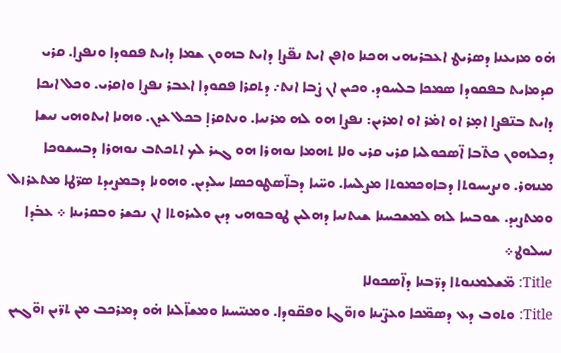ܗ̇ܘ ܡܙܝܥܢܐ ܕܣܪܝܛ ܐܥܒܪܝܗܝ ܗܟܢܐ ܘܐܦܢ ܐܝܬ ܢܦ̈ܨܐ ܕܐܝܬ ܒܗܘܢ ܫܡܐ ܕܐܝܬ ܦܩܘܕܐ ܘܢܦܨܐ. ܩܪܝ ܩܕܡܐܝܬ ܒܦܩܘܕܐ ܣܡܟܐ ܒܠܚܘܕ. ܘܟܝܢ ܐܢ ܨ̇ܒܐ ܐܢܬ܇ ܕܬܩܪܐ ܦܩܘܕܐ ܐܥܒܪ ܢܦܨܐ ܘܐܩܪܝ. ܘܟܠ ܐܝܟܐ ܕܐܝܬ ܒܢ̈ܦܨܐ ܐܡ̣ܪ ܐܘ ܐܡ̇ܪ ܐܘ ܐܡܪܝܢ: ܢܦܨܐ ܗܘ ܠܗ ܡܪܢܝܐ. ܘܢܬܩܪܐ̣ ܒܟܠ ܥܕܢ. ܘܗܢܐ ܐܝܬܘܗܝ ܢܝܫܐ ܕܟܠܗܘܢ ܟܬ̈ܒܐ ܐ̈ܣܟܘܠܝܐ ܩܪܝ ܩܪܝ ܘܠܐ ܬܗܡܐ ܢܘܗܪܐ ܗܘ ܓܝܪ ܠܟ ܐܬܟܬܒ ܢܘܗܪܐ ܕܒܚܫܘܟܐ ܡܢܗܪ. ܘܢܨܝܚܘܬܐ ܕܒܐܘܟܡܘܬܐ ܡܨܠܚܐ. ܘܚ̈ܝܐ ܕܒܐ̈ܣܛܘܟܣܐ ܚܠܕܝܢ. ܘܗܘܢܐ ܕܒܡܨܝܕܬ ܣܪ̈ܛܐ ܡܬܥܪܙܠ ܘܡܬܨܝܕ. ܫܘܒܚܐ ܠܗ ܠܡܫܟܚܢܐ ܫܝܬܢܝܐ ܕܗܠܝܢ ܛܘܒܘܗܝ ܕܝܢ ܘܠܝܪܘܬܐ ܐܢ ܢܟܫܪ ܘܒܩܪܝܢܐ ܀ ܥܒ̇ܕܐ ܢܚܠܘܛ܀
Title: ܡ̈ܫܠܡܢܘܬܐ ܕܪ̈ܒܢܐ ܕܐ̈ܣܟܘܠܐ
Title: ܘܬܘܒ ܕܥ ܕܣܡ̈ܟܐ ܘܥܨ̈ܝܢܐ ܘܙܘ̈ܓܐ ܘܦܩ̈ܘܕܐ. ܘܡܢܝ̈ܚܢܐ ܘܡܫܐ̈ܠܢܐ ܗ̇ܘ ܕܡܪܟܒ ܡܢ ܬܪ̈ܝܢ ܙܘ̈ܓܝܢ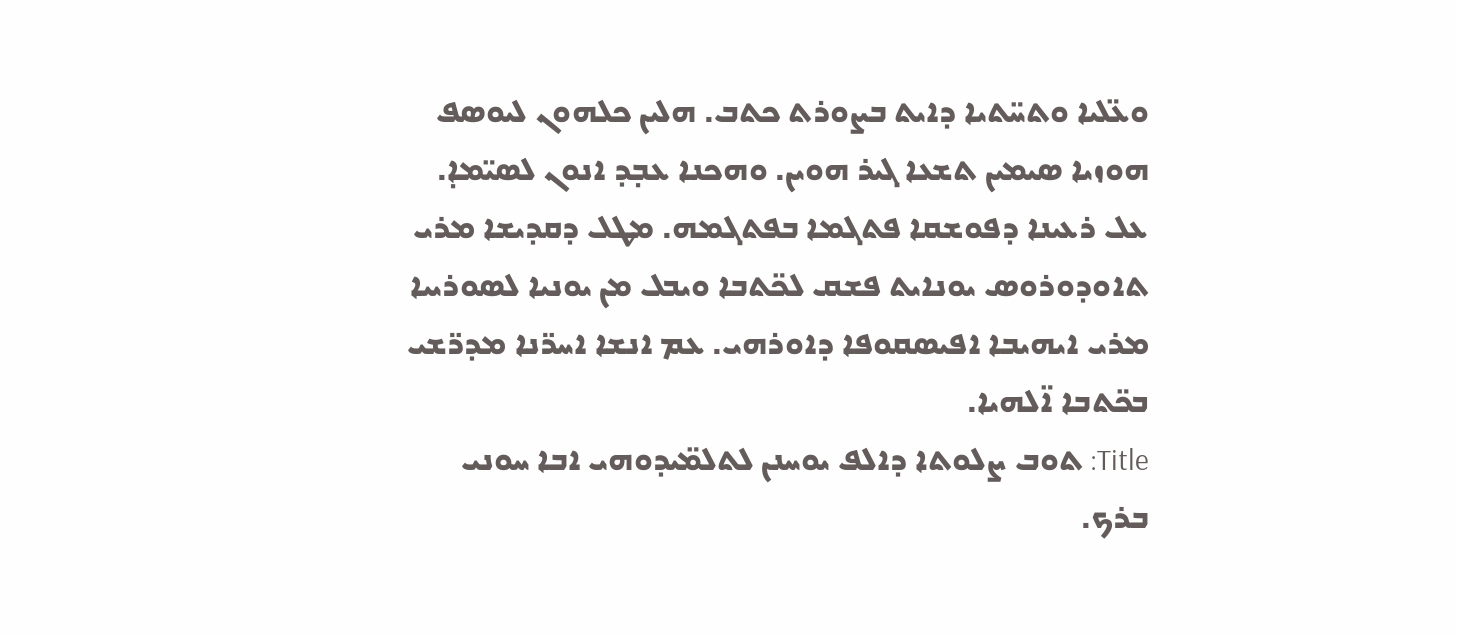ܘܥ̈ܠܝܐ ܘܬܚ̈ܬܝܐ ܕܐܝܬ ܒܨܘܪܬ ܟܬܒ. ܗܠܝܢ ܟܠܗܘܢ ܠܝܘܣܦ ܗܘܙܝܐ ܣܝܡܝܢ ܬܫܥܐ ܓܝܪ ܗܘܝܢ. ܘܗܟܢܐ ܥܒ̣ܕ ܐܢܘܢ ܠܣܝ̈ܡܐ̣. ܥܠ ܪܥܝܢܐ ܕܦܘܫܩܐ ܦܬܓܡܐ ܒܦܬܓܡܗ. ܡܛܠ ܕܩܕܝܫܐ ܡܪܝ ܬܐܘܕܘܪܘܣ ܝܘܢܐܝܬ ܦܫܩ ܠܟ̈ܬܒܐ ܘܝܒܠ ܡܢ ܝܘܢܝܐ ܠܣܘܪܝܝܐ ܡܪܝ ܐܝܗܝܒܐ ܐܦܝܣܩܘܦܐ ܕܐܘܪܗܝ. ܥܡ ܐܢܫܐ ܐܚܪ̈ܢܐ ܡܕܪ̈ܫܝ ܒܟ̈ܬܒܐ ܐ̈ܠܗܝܐ.
Title: ܬܘܒ ܨܠܘܬܐ ܕܐܠܦ ܝܘܚܢܢ ܠܬܠܡ̈ܝܕܘܗܝ ܐܒܐ ܚܘܢܝ ܒܪܟ.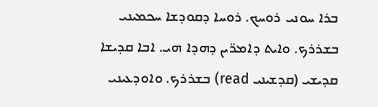ܒܪܐ ܚܘܢܝ ܪܘܚܟ. ܪܘܚܐ ܕܩܘܕܫܐ ܚܟܡܝܢܝ ܒܫܪܪܟ. ܘܐܝܬ ܕܐܡܪ̈ܝܢ ܕܗܕܐ ܗܝ. ܐܒܐ ܩܕܝܫܐ ܩܕܝܫܝ (ܩܕܫܝܢܝ read) ܒܫܪܪܟ. ܘܐܘܕܥܝܢܝ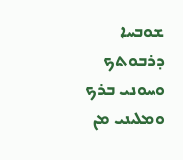ܫܘܒܚܐ ܕܪܒܘܬܟ ܘܚܘܢܝ ܒܪܟ ܘܡܠܝܢܝ ܡܢ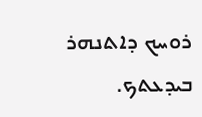ܪܘܚܟ ܕܐܬܢܗܪ ܒܝܕܥܬܟ.